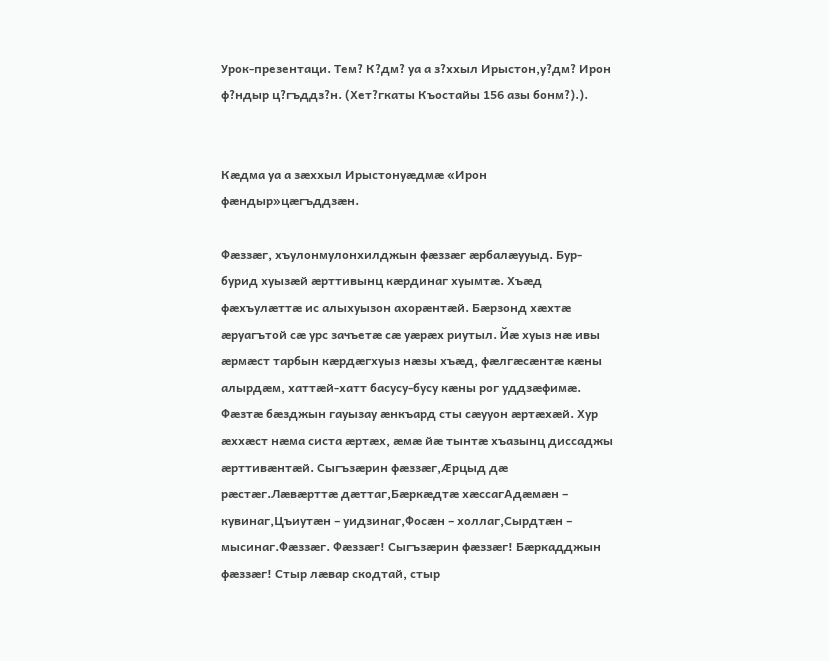Урок-презентаци. Тем? К?дм? уа а з?ххыл Ирыстон,у?дм? Ирон ф?ндыр ц?гъддз?н. (Хет?гкаты Къостайы 156 азы бонм?).).


Кæдма уа а зæххыл Ирыстонуæдмæ «Ирон фæндыр»цæгъддзæн.

Фæззæг, хъулонмулонхилджын фæззæг æрбалæууыд. Бур-бурид хуызæй æрттивынц кæрдинаг хуымтæ. Хъæд фæхъулæттæ ис алыхуызон ахорæнтæй. Бæрзонд хæхтæ æруагътой сæ урс зачъетæ сæ уæрæх риутыл. Йæ хуыз нæ ивы æрмæст тарбын кæрдæгхуыз нæзы хъæд, фæлгæсæнтæ кæны алырдæм, хаттæй-хатт басусу-бусу кæны рог уддзæфимæ. Фæзтæ бæзджын гауызау æнкъард сты сæууон æртæхæй. Хур æххæст нæма систа æртæх, æмæ йæ тынтæ хъазынц диссаджы æрттивæнтæй. Сыгъзæрин фæззæг,Æрцыд дæ рæстæг.Лæвæрттæ дæттаг,Бæркæдтæ хæссагАдæмæн – кувинаг,Цъиутæн – уидзинаг,Фосæн – холлаг,Сырдтæн – мысинаг.Фæззæг. Фæззæг! Сыгъзæрин фæззæг! Бæркадджын фæззæг! Стыр лæвар скодтай, стыр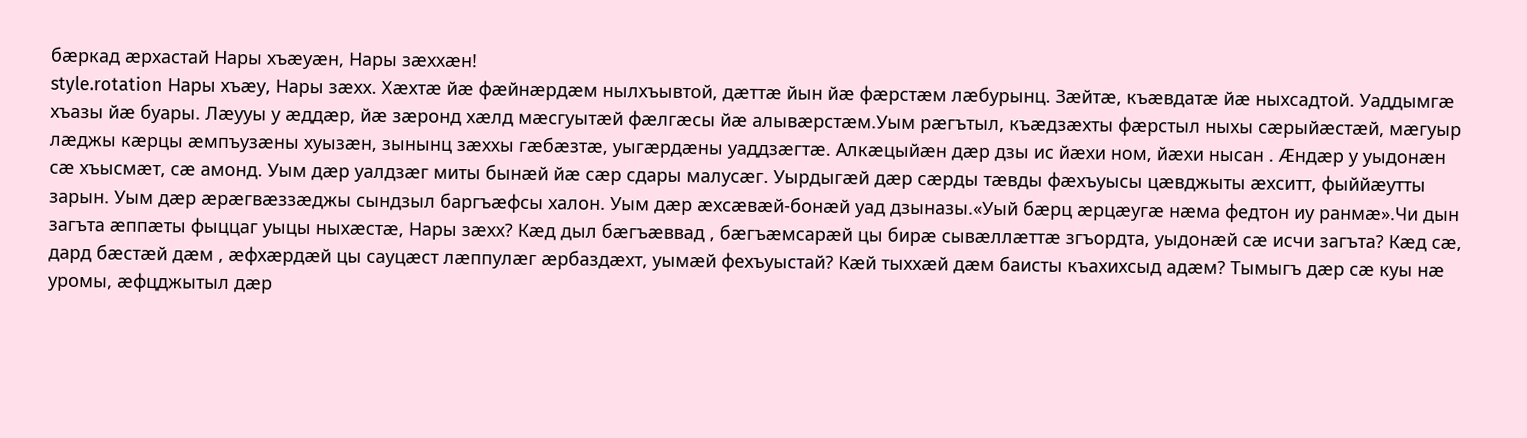бæркад æрхастай Нары хъæуæн, Нары зæххæн!
style.rotation Нары хъæу, Нары зæхх. Хæхтæ йæ фæйнæрдæм нылхъывтой, дæттæ йын йæ фæрстæм лæбурынц. Зæйтæ, къæвдатæ йæ ныхсадтой. Уаддымгæ хъазы йæ буары. Лæууы у æддæр, йæ зæронд хæлд мæсгуытæй фæлгæсы йæ алывæрстæм.Уым рæгътыл, къæдзæхты фæрстыл ныхы сæрыйæстæй, мæгуыр лæджы кæрцы æмпъузæны хуызæн, зынынц зæххы гæбæзтæ, уыгæрдæны уаддзæгтæ. Алкæцыйæн дæр дзы ис йæхи ном, йæхи нысан . Æндæр у уыдонæн сæ хъысмæт, сæ амонд. Уым дæр уалдзæг миты бынæй йæ сæр сдары малусæг. Уырдыгæй дæр сæрды тæвды фæхъуысы цæвджыты æхситт, фыййæутты зарын. Уым дæр æрæгвæззæджы сындзыл баргъæфсы халон. Уым дæр æхсæвæй-бонæй уад дзыназы.«Уый бæрц æрцæугæ нæма федтон иу ранмæ».Чи дын загъта æппæты фыццаг уыцы ныхæстæ, Нары зæхх? Кæд дыл бæгъæввад , бæгъæмсарæй цы бирæ сывæллæттæ згъордта, уыдонæй сæ исчи загъта? Кæд сæ, дард бæстæй дæм , æфхæрдæй цы сауцæст лæппулæг æрбаздæхт, уымæй фехъуыстай? Кæй тыххæй дæм баисты къахихсыд адæм? Тымыгъ дæр сæ куы нæ уромы, æфцджытыл дæр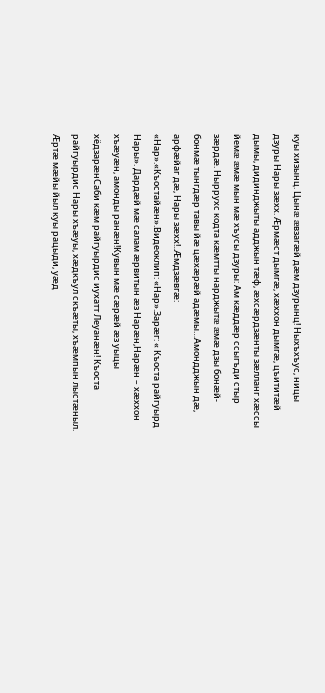куы хизынц. Цынæ æвзагæй дæм дзурынц! Ныхъхъус, ницы дзуры Нары зæхх. Æрмæст дымгæ, хæххон дымгæ, цъититæй дымы, дидинджыты адджын тæф, æхсæрдзæнты зæлланг хæссы йемæ æмæ мын мæ хъусы дзуры: Ам кæддæр ссыгъди стыр зæрдæ. Ныррухс кодта кæмтты нарджытæ æмæ дзы бонæй-бонмæ тынгдæр тавы йæ цæхæрæй адæмы…Амондджын дæ, арфæйаг дæ, Нары зæхх!..Æмдзæвгæ: «Нар».«Къостайæн».Видеоклип: «Нар».Зарæг: « Къоста райгуырд Нары». Дардæй мæ салам æрвитын æз Нарæн,Нарæн – хæххон хъæуæн, амонды ранæн!Кувын мæ сæрæй æз уыцы хёдзарæнСаби кæм райгуырдис иухатт Леуанæн! Къоста райгуырдис Нары хъæуы, хæдкъул скъæты, хъæмпын лыстæныл. Æртæ мæйы йыл куы рацыди, уæд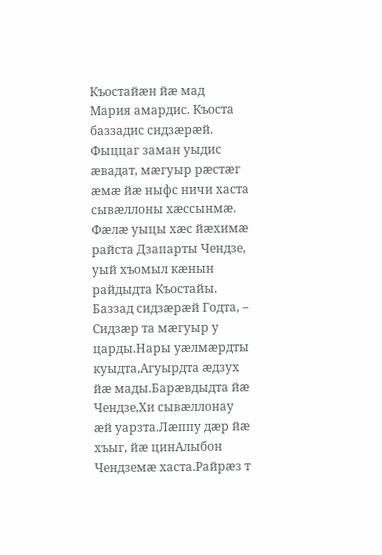Къостайæн йæ мад Мария амардис. Къоста баззадис сидзæрæй. Фыццаг заман уыдис æвадат, мæгуыр рæстæг æмæ йæ ныфс ничи хаста сывæллоны хæссынмæ. Фæлæ уыцы хæс йæхимæ райста Дзапарты Чендзе, уый хъомыл кæнын райдыдта Къостайы. Баззад сидзæрæй Годта, – Сидзæр та мæгуыр у царды.Нары уæлмæрдты куыдта,Агуырдта æдзух йæ мады.Барæвдыдта йæ Чендзе,Хи сывæллонау æй уарзта.Лæппу дæр йæ хъыг, йæ цинАлыбон Чендземæ хаста.Райрæз т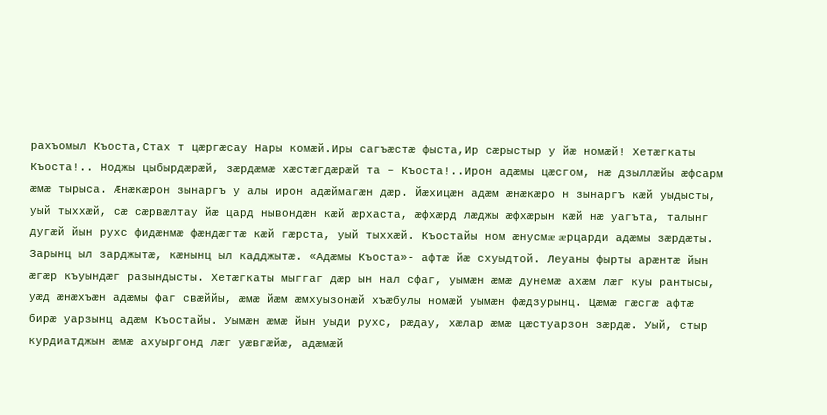рахъомыл Къоста,Стах т цæргæсау Нары комæй.Иры сагъæстæ фыста,Ир сæрыстыр у йæ номæй! Хетæгкаты Къоста!.. Ноджы цыбырдæрæй, зæрдæмæ хæстæгдæрæй та – Къоста!..Ирон адæмы цæсгом, нæ дзыллæйы æфсарм æмæ тырыса. Æнæкæрон зынаргъ у алы ирон адæймагæн дæр. Йæхицæн адæм æнæкæро н зынаргъ кæй уыдысты, уый тыххæй, сæ сæрвæлтау йæ цард нывондæн кæй æрхаста, æфхæрд лæджы æфхæрын кæй нæ уагъта, талынг дугæй йын рухс фидæнмæ фæндæгтæ кæй гæрста, уый тыххæй. Къостайы ном æнусмæ æрцарди адæмы зæрдæты. Зарынц ыл зарджытæ, кæнынц ыл кадджытæ. «Адæмы Къоста»- афтæ йæ схуыдтой. Леуаны фырты арæнтæ йын æгæр къуындæг разындысты. Хетæгкаты мыггаг дæр ын нал сфаг, уымæн æмæ дунемæ ахæм лæг куы рантысы, уæд æнæхъæн адæмы фаг свæййы, æмæ йæм æмхуызонæй хъæбулы номæй уымæн фæдзурынц. Цæмæ гæсгæ афтæ бирæ уарзынц адæм Къостайы. Уымæн æмæ йын уыди рухс, рæдау, хæлар æмæ цæстуарзон зæрдæ. Уый, стыр курдиатджын æмæ ахуыргонд лæг уæвгæйæ, адæмæй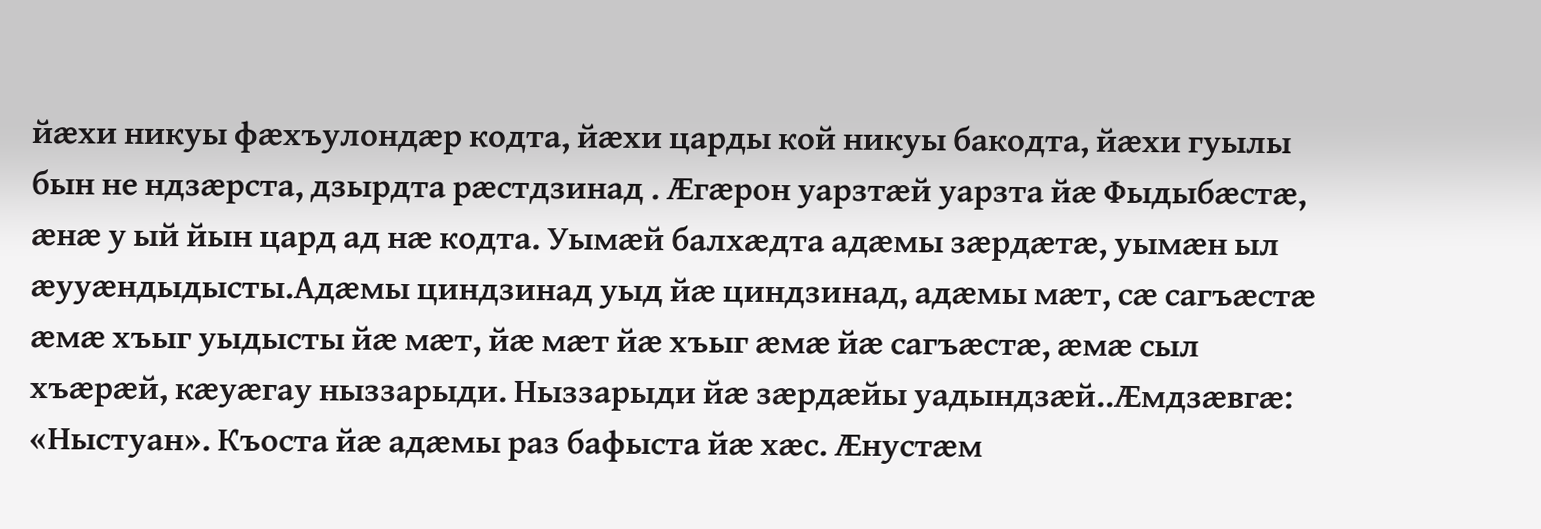йæхи никуы фæхъулондæр кодта, йæхи царды кой никуы бакодта, йæхи гуылы бын не ндзæрста, дзырдта рæстдзинад . Æгæрон уарзтæй уарзта йæ Фыдыбæстæ, æнæ у ый йын цард ад нæ кодта. Уымæй балхæдта адæмы зæрдæтæ, уымæн ыл æууæндыдысты.Адæмы циндзинад уыд йæ циндзинад, адæмы мæт, сæ сагъæстæ æмæ хъыг уыдысты йæ мæт, йæ мæт йæ хъыг æмæ йæ сагъæстæ, æмæ сыл хъæрæй, кæуæгау ныззарыди. Ныззарыди йæ зæрдæйы уадындзæй..Æмдзæвгæ: «Ныстуан». Къоста йæ адæмы раз бафыста йæ хæс. Æнустæм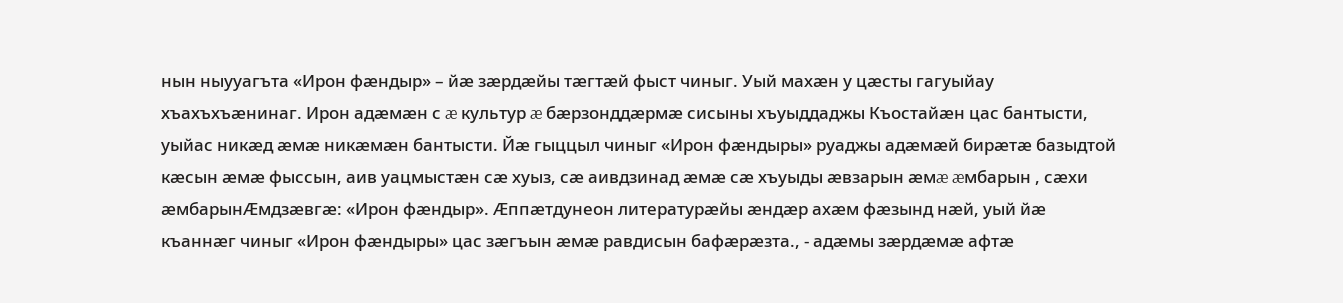нын ныууагъта «Ирон фæндыр» – йæ зæрдæйы тæгтæй фыст чиныг. Уый махæн у цæсты гагуыйау хъахъхъæнинаг. Ирон адæмæн с æ культур æ бæрзонддæрмæ сисыны хъуыддаджы Къостайæн цас бантысти, уыйас никæд æмæ никæмæн бантысти. Йæ гыццыл чиныг «Ирон фæндыры» руаджы адæмæй бирæтæ базыдтой кæсын æмæ фыссын, аив уацмыстæн сæ хуыз, сæ аивдзинад æмæ сæ хъуыды æвзарын æмæ æмбарын , сæхи æмбарынÆмдзæвгæ: «Ирон фæндыр». Æппæтдунеон литературæйы æндæр ахæм фæзынд нæй, уый йæ къаннæг чиныг «Ирон фæндыры» цас зæгъын æмæ равдисын бафæрæзта., - адæмы зæрдæмæ афтæ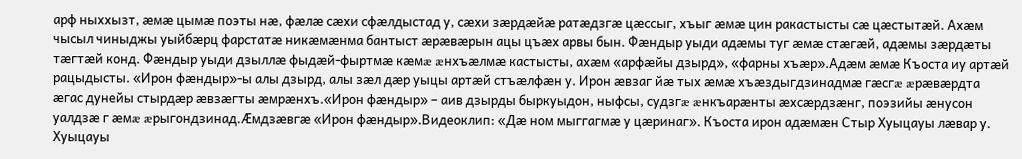арф ныххызт, æмæ цымæ поэты нæ, фæлæ сæхи сфæлдыстад у, сæхи зæрдæйæ ратæдзгæ цæссыг, хъыг æмæ цин ракастысты сæ цæстытæй. Ахæм чысыл чиныджы уыйбæрц фарстатæ никæмæнма бантыст æрæвæрын ацы цъæх арвы бын. Фæндыр уыди адæмы туг æмæ стæгæй, адæмы зæрдæты тæгтæй конд. Фæндыр уыди дзыллæ фыдæй-фыртмæ кæмæ æнхъæлмæ кастысты, ахæм «арфæйы дзырд», «фарны хъæр».Адæм æмæ Къоста иу артæй рацыдысты. «Ирон фæндыр»-ы алы дзырд, алы зæл дæр уыцы артæй стъæлфæн у. Ирон æвзаг йæ тых æмæ хъæздыгдзинадмæ гæсгæ æрæвæрдта æгас дунейы стырдæр æвзæгты æмрæнхъ.«Ирон фæндыр» – аив дзырды быркуыдон, ныфсы, судзгæ æнкъарæнты æхсæрдзæнг, поэзийы æнусон уалдзæ г æмæ æрыгондзинад.Æмдзæвгæ «Ирон фæндыр».Видеоклип: «Дæ ном мыггагмæ у цæринаг». Къоста ирон адæмæн Стыр Хуыцауы лæвар у. Хуыцауы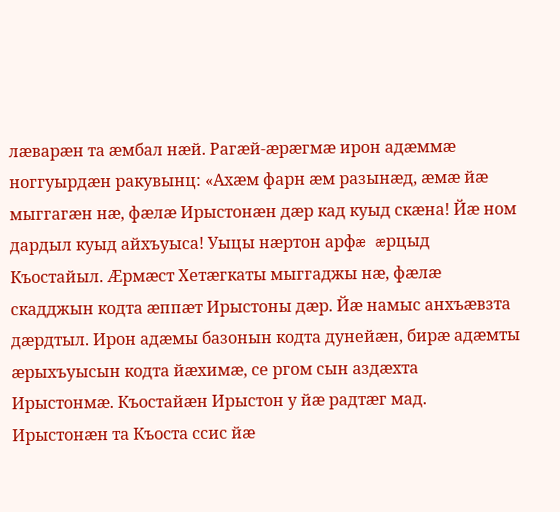лæварæн та æмбал нæй. Рагæй-æрæгмæ ирон адæммæ ноггуырдæн ракувынц: «Ахæм фарн æм разынæд, æмæ йæ мыггагæн нæ, фæлæ Ирыстонæн дæр кад куыд скæна! Йæ ном дардыл куыд айхъуыса! Уыцы нæртон арфæ æрцыд Къостайыл. Æрмæст Хетæгкаты мыггаджы нæ, фæлæ скадджын кодта æппæт Ирыстоны дæр. Йæ намыс анхъæвзта дæрдтыл. Ирон адæмы базонын кодта дунейæн, бирæ адæмты æрыхъуысын кодта йæхимæ, се ргом сын аздæхта Ирыстонмæ. Къостайæн Ирыстон у йæ радтæг мад. Ирыстонæн та Къоста ссис йæ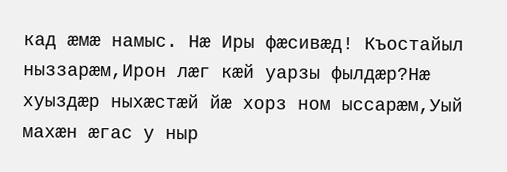кад æмæ намыс. Нæ Иры фæсивæд! Къостайыл ныззарæм,Ирон лæг кæй уарзы фылдæр?Нæ хуыздæр ныхæстæй йæ хорз ном ыссарæм,Уый махæн æгас у ныр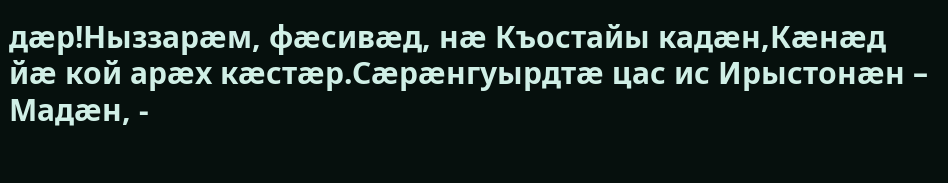дæр!Ныззарæм, фæсивæд, нæ Къостайы кадæн,Кæнæд йæ кой арæх кæстæр.Сæрæнгуырдтæ цас ис Ирыстонæн – Мадæн, -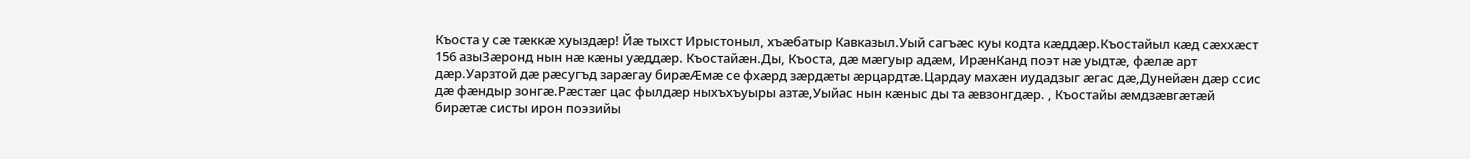Къоста у сæ тæккæ хуыздæр! Йæ тыхст Ирыстоныл, хъæбатыр Кавказыл.Уый сагъæс куы кодта кæддæр.Къостайыл кæд сæххæст 156 азыЗæронд нын нæ кæны уæддæр. Къостайæн.Ды, Къоста, дæ мæгуыр адæм, ИрæнКанд поэт нæ уыдтæ, фæлæ арт дæр.Уарзтой дæ рæсугъд зарæгау бирæÆмæ се фхæрд зæрдæты æрцардтæ.Цардау махæн иудадзыг æгас дæ,Дунейæн дæр ссис дæ фæндыр зонгæ.Рæстæг цас фылдæр ныхъхъуыры азтæ,Уыйас нын кæныс ды та æвзонгдæр. , Къостайы æмдзæвгæтæй бирæтæ систы ирон поэзийы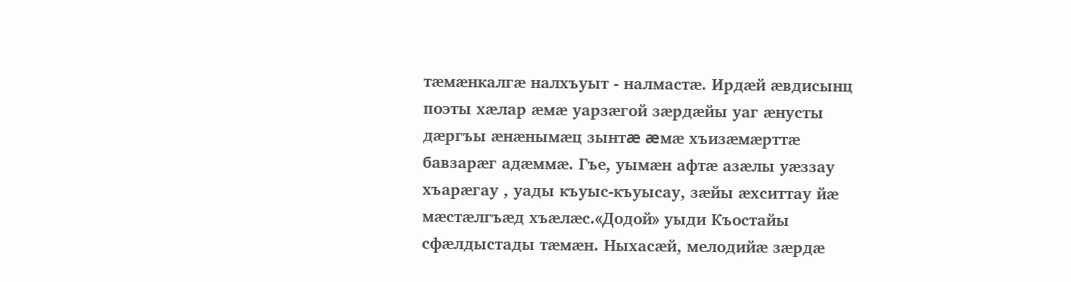тæмæнкалгæ налхъуыт - налмастæ. Ирдæй æвдисынц поэты хæлар æмæ уарзæгой зæрдæйы уаг æнусты дæргъы æнæнымæц зынтæ æмæ хъизæмæрттæ бавзарæг адæммæ. Гъе, уымæн афтæ азæлы уæззау хъарæгау , уады къуыс-къуысау, зæйы æхситтау йæ мæстæлгъæд хъæлæс.«Додой» уыди Къостайы сфæлдыстады тæмæн. Ныхасæй, мелодийæ зæрдæ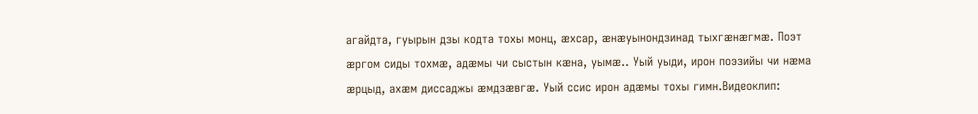агайдта, гуырын дзы кодта тохы монц, æхсар, æнæуынондзинад тыхгæнæгмæ. Поэт æргом сиды тохмæ, адæмы чи сыстын кæна, уымæ.. Уый уыди, ирон поэзийы чи нæма æрцыд, ахæм диссаджы æмдзæвгæ. Уый ссис ирон адæмы тохы гимн.Видеоклип: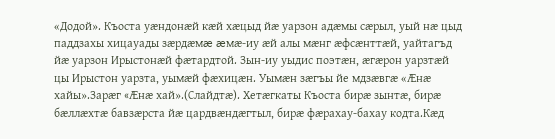«Додой». Къоста уæндонæй кæй хæцыд йæ уарзон адæмы сæрыл, уый нæ цыд паддзахы хицауады зæрдæмæ æмæ-иу æй алы мæнг æфсæнттæй, уайтагъд йæ уарзон Ирыстонæй фæтардтой. Зын-иу уыдис поэтæн, æгæрон уарзтæй цы Ирыстон уарзта, уымæй фæхицæн. Уымæн зæгъы йе мдзæвгæ «Æнæ хайы».Зарæг «Æнæ хай».(Слайдтæ). Хетæгкаты Къоста бирæ зынтæ, бирæ бæллæхтæ бавзæрста йæ цардвæндæгтыл, бирæ фæрахау-бахау кодта.Кæд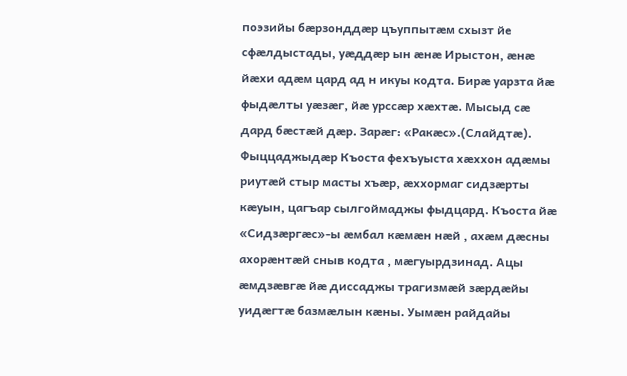поэзийы бæрзонддæр цъуппытæм схызт йе сфæлдыстады, уæддæр ын æнæ Ирыстон, æнæ йæхи адæм цард ад н икуы кодта. Бирæ уарзта йæ фыдæлты уæзæг, йæ урссæр хæхтæ. Мысыд сæ дард бæстæй дæр. Зарæг: «Ракæс».(Слайдтæ). Фыццаджыдæр Къоста фехъуыста хæххон адæмы риутæй стыр масты хъæр, æххормаг сидзæрты кæуын, цагъар сылгоймаджы фыдцард. Къоста йæ «Сидзæргæс»-ы æмбал кæмæн нæй , ахæм дæсны ахорæнтæй сныв кодта , мæгуырдзинад. Ацы æмдзæвгæ йæ диссаджы трагизмæй зæрдæйы уидæгтæ базмæлын кæны. Уымæн райдайы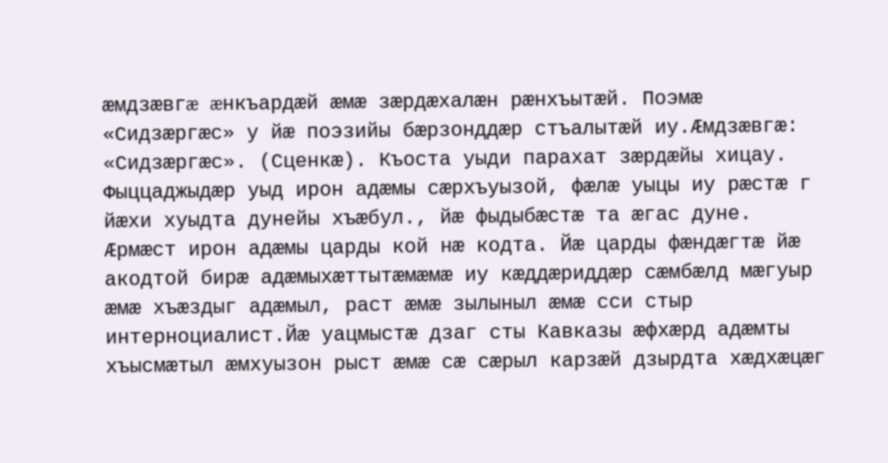æмдзæвгæ æнкъардæй æмæ зæрдæхалæн рæнхъытæй. Поэмæ «Сидзæргæс» у йæ поэзийы бæрзонддæр стъалытæй иу.Æмдзæвгæ: «Сидзæргæс». (Сценкæ). Къоста уыди парахат зæрдæйы хицау. Фыццаджыдæр уыд ирон адæмы сæрхъуызой, фæлæ уыцы иу рæстæ г йæхи хуыдта дунейы хъæбул., йæ фыдыбæстæ та æгас дуне. Æрмæст ирон адæмы царды кой нæ кодта. Йæ царды фæндæгтæ йæ акодтой бирæ адæмыхæттытæмæмæ иу кæддæриддæр сæмбæлд мæгуыр æмæ хъæздыг адæмыл, раст æмæ зылыныл æмæ сси стыр интерноциалист.Йæ уацмыстæ дзаг сты Кавказы æфхæрд адæмты хъысмæтыл æмхуызон рыст æмæ сæ сæрыл карзæй дзырдта хæдхæцæг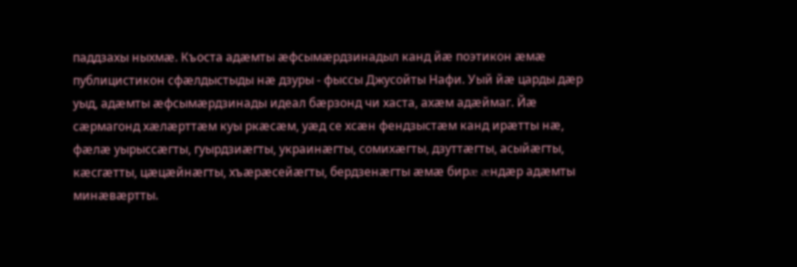паддзахы ныхмæ. Къоста адæмты æфсымæрдзинадыл канд йæ поэтикон æмæ публицистикон сфæлдыстыды нæ дзуры - фыссы Джусойты Нафи. Уый йæ царды дæр уыд, адæмты æфсымæрдзинады идеал бæрзонд чи хаста, ахæм адæймаг. Йæ сæрмагонд хæлæрттæм куы ркæсæм, уæд се хсæн фендзыстæм канд ирæтты нæ, фæлæ уырыссæгты, гуырдзиæгты, украинæгты, сомихæгты, дзуттæгты, асыйæгты, кæсгæтты, цæцæйнæгты, хъæрæсейæгты, бердзенæгты æмæ бирæ æндæр адæмты минæвæртты.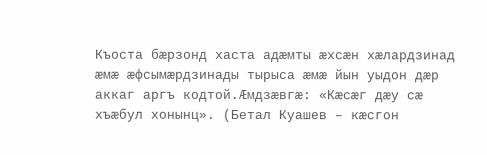Къоста бæрзонд хаста адæмты æхсæн хæлардзинад æмæ æфсымæрдзинады тырыса æмæ йын уыдон дæр аккаг аргъ кодтой.Æмдзæвгæ: «Кæсæг дæу сæ хъæбул хонынц». (Бетал Куашев – кæсгон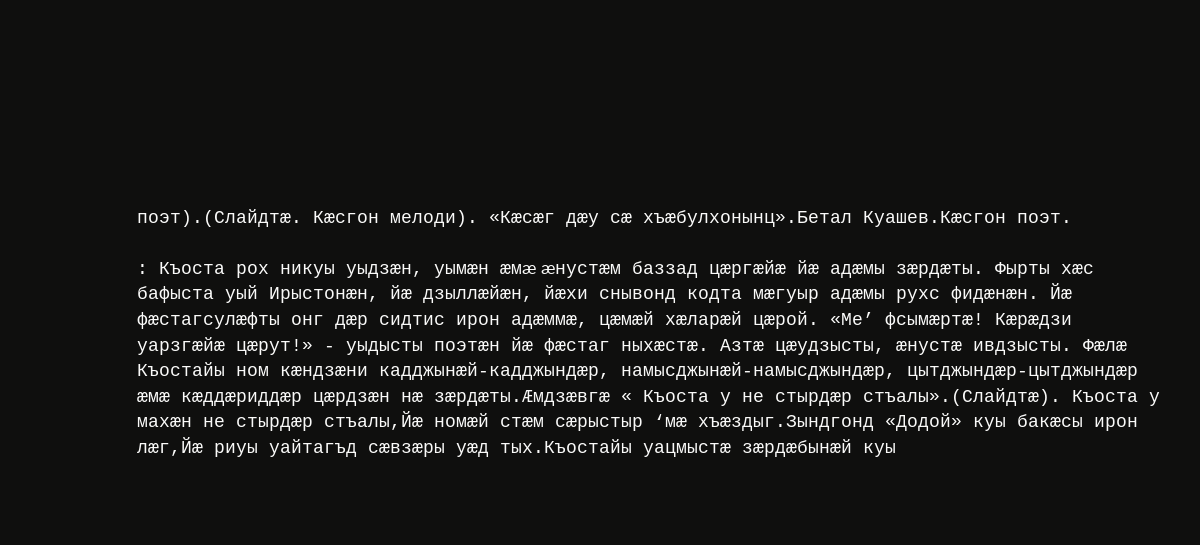поэт).(Слайдтæ. Кæсгон мелоди). «Кæсæг дæу сæ хъæбулхонынц».Бетал Куашев.Кæсгон поэт.

: Къоста рох никуы уыдзæн, уымæн æмæ æнустæм баззад цæргæйæ йæ адæмы зæрдæты. Фырты хæс бафыста уый Ирыстонæн, йæ дзыллæйæн, йæхи снывонд кодта мæгуыр адæмы рухс фидæнæн. Йæ фæстагсулæфты онг дæр сидтис ирон адæммæ, цæмæй хæларæй цæрой. «Ме’ фсымæртæ! Кæрæдзи уарзгæйæ цæрут!» - уыдысты поэтæн йæ фæстаг ныхæстæ. Азтæ цæудзысты, æнустæ ивдзысты. Фæлæ Къостайы ном кæндзæни кадджынæй-кадджындæр, намысджынæй-намысджындæр, цытджындæр-цытджындæр æмæ кæддæриддæр цæрдзæн нæ зæрдæты.Æмдзæвгæ « Къоста у не стырдæр стъалы».(Слайдтæ). Къоста у махæн не стырдæр стъалы,Йæ номæй стæм сæрыстыр ‘мæ хъæздыг.Зындгонд «Додой» куы бакæсы ирон лæг,Йæ риуы уайтагъд сæвзæры уæд тых.Къостайы уацмыстæ зæрдæбынæй куы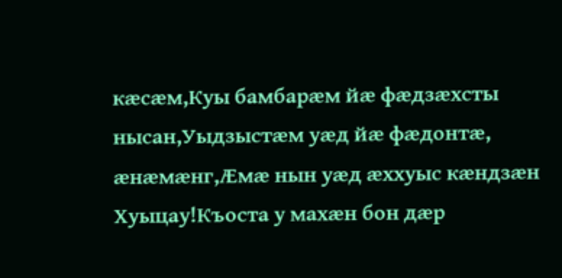кæсæм,Куы бамбарæм йæ фæдзæхсты нысан,Уыдзыстæм уæд йæ фæдонтæ, æнæмæнг,Æмæ нын уæд æххуыс кæндзæн Хуыцау!Къоста у махæн бон дæр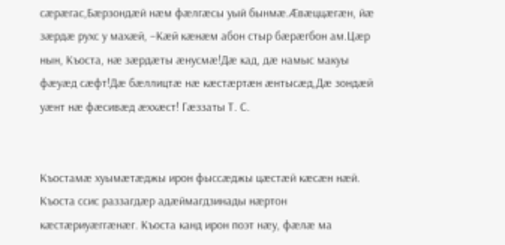сæрæгас,Бæрзондæй нæм фæлгæсы уый бынмæ.Æвæццæгæн, йæ зæрдæ рухс у махæй, –Кæй кæнæм абон стыр бæрæгбон ам.Цæр нын, Къоста, нæ зæрдæты æнусмæ!Дæ кад, дæ намыс макуы фæуæд сæфт!Дæ бæллицтæ нæ кæстæртæн æнтысæд,Дæ зондæй уæнт нæ фæсивæд æххæст! Гæззаты Т. С.


Къостамæ хуымæтæджы ирон фыссæджы цæстæй кæсæн нæй. Къоста ссис раззагдæр адæймагдзинады нæртон кæстæриуæггæнæг. Къоста канд ирон поэт нæу, фæлæ ма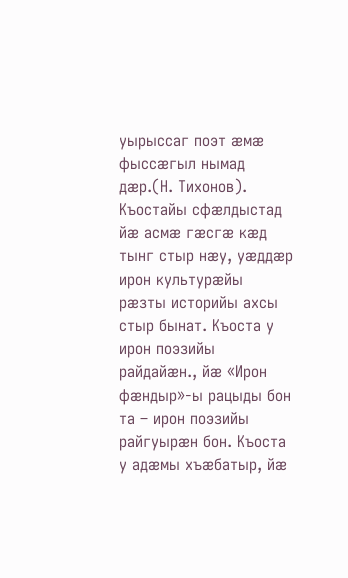уырыссаг поэт æмæ фыссæгыл нымад дæр.(Н. Тихонов). Къостайы сфæлдыстад йæ асмæ гæсгæ кæд тынг стыр нæу, уæддæр ирон культурæйы рæзты историйы ахсы стыр бынат. Къоста у ирон поэзийы райдайæн., йæ «Ирон фæндыр»-ы рацыды бон та – ирон поэзийы райгуырæн бон. Къоста у адæмы хъæбатыр, йæ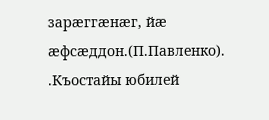зарæггæнæг, йæ æфсæддон.(П.Павленко). .Къостайы юбилей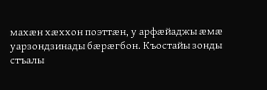махæн хæххон поэттæн, у арфæйаджы æмæ уарзондзинады бæрæгбон. Къостайы зонды стъалы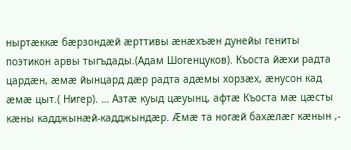ныртæккæ бæрзондæй æрттивы æнæхъæн дунейы гениты поэтикон арвы тыгъдады.(Адам Шогенцуков). Къоста йæхи радта цардæн, æмæ йынцард дæр радта адæмы хорзæх, æнусон кад æмæ цыт.( Нигер). … Азтæ куыд цæуынц, афтæ Къоста мæ цæсты кæны кадджынæй-кадджындæр. Æмæ та ногæй бахæлæг кæнын ,-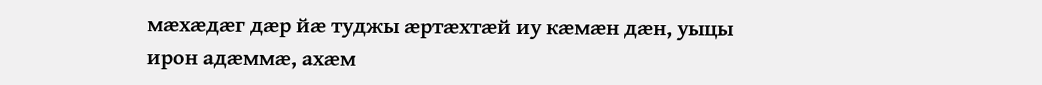мæхæдæг дæр йæ туджы æртæхтæй иу кæмæн дæн, уыцы ирон адæммæ, ахæм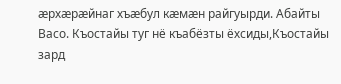æрхæрæйнаг хъæбул кæмæн райгуырди. Абайты Васо. Къостайы туг нё къабёзты ёхсиды,Къостайы зард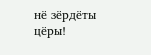нё зёрдёты цёры!